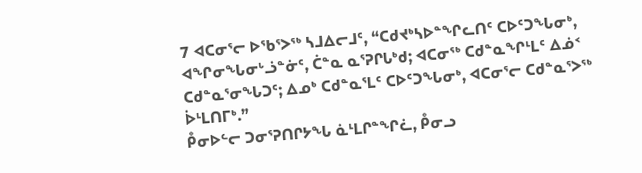7 ᐊᑕᓂᕐᓕ ᐅᖃᕐᐳᖅ ᓴᒧᐃᓕᒧᑦ, “ᑕᑯᔪᒃᓴᐅᓐᖏᓚᑎᑦ ᑕᐅᑦᑐᖓᓂᒃ, ᐊᖏᓂᖓᓂᒡᓘᓐᓃᑦ, ᑖᓐᓇ ᓇᕐᕈᒋᒐᒃᑯ; ᐊᑕᓂᖅ ᑕᑯᓐᓇᖏᒻᒪᑦ ᐃᓅᑉ ᑕᑯᓐᓇᕐᓂᖓᑐᑦ; ᐃᓄᒃ ᑕᑯᓐᓇᕐᒪᑦ ᑕᐅᑦᑐᖓᓂᒃ, ᐊᑕᓂᕐᓕ ᑕᑯᓐᓇᕐᐳᖅ ᐆᒻᒪᑎᒥᒃ.”
ᑬᓂᐅᓪᓕ ᑐᓂᕐᕈᑎᒋᔭᖓ ᓈᒻᒪᒋᓐᖏᓛ, ᑬᓂᓗ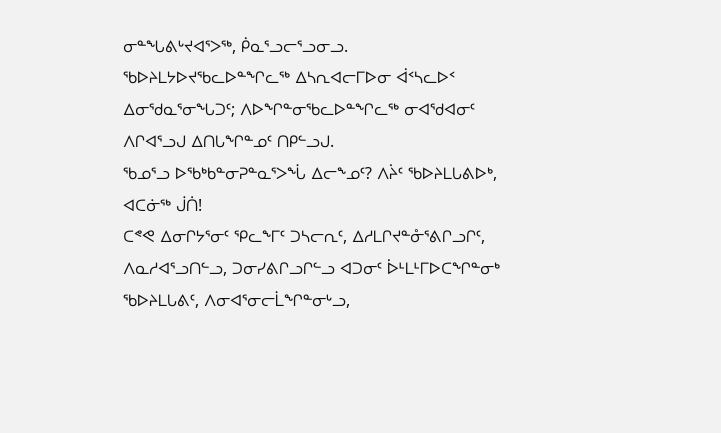ᓂᓐᖓᕕᒡᔪᐊᕐᐳᖅ, ᑮᓇᕐᓗᓕᕐᓗᓂᓗ.
ᖃᐅᔨᒪᔭᐅᔪᖃᓚᐅᓐᖏᓚᖅ ᐃᓴᕆᐊᓕᒥᐅᓂ ᐋᑉᓴᓚᐅᑉ ᐃᓂᖁᓇᕐᓂᖓᑐᑦ; ᐱᐅᖏᓐᓂᖃᓚᐅᓐᖏᓚᖅ ᓂᐊᖁᐊᓂᑦ ᐱᒋᐊᕐᓗᒍ ᐃᑎᒐᖏᓐᓄᑦ ᑎᑭᓪᓗᒍ.
ᖃᓄᕐᓗ ᐅᖃᒃᑲᓐᓂᕈᓐᓇᕐᐳᖔ ᐃᓕᖕᓄᑦ? ᐱᔩᑦ ᖃᐅᔨᒪᒐᕕᐅᒃ, ᐊᑕᓃᖅ ᒎᑏ!
ᑕᕝᕙ ᐃᓂᒋᔭᕐᓂᑦ ᕿᓚᖕᒥᑦ ᑐᓴᓕᕆᑦ, ᐃᓱᒪᒋᔪᓐᓁᕐᕕᒋᓗᒋᑦ, ᐱᓇᓱᐊᕐᓗᑎᓪᓗ, ᑐᓂᓯᕕᒋᓗᒋᓪᓗ ᐊᑐᓂᑦ ᐆᒻᒪᒻᒥᐅᑕᖏᓐᓂᒃ ᖃᐅᔨᒪᒐᕕᑦ, ᐱᓂᐊᕐᓂᓕᒫᖏᓐᓂᒡᓗ,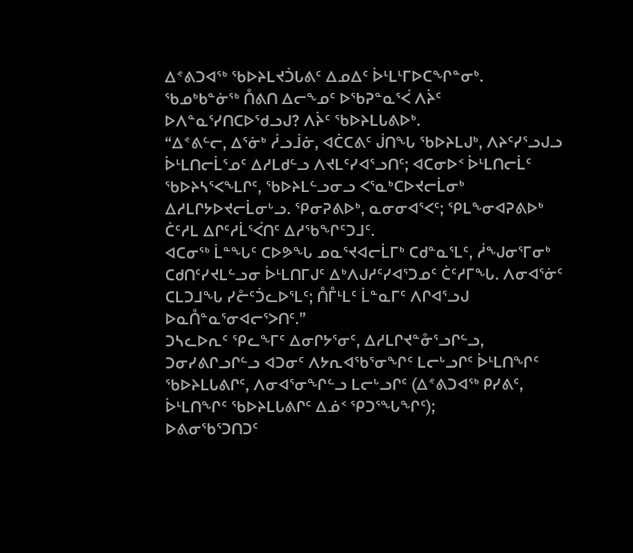ᐃᕝᕕᑐᐊᖅ ᖃᐅᔨᒪᔪᑑᒐᕕᑦ ᐃᓄᐃᑦ ᐆᒻᒪᒻᒥᐅᑕᖏᓐᓂᒃ.
ᖃᓄᒃᑲᓐᓃᖅ ᑍᕕᑎ ᐃᓕᖕᓄᑦ ᐅᖃᕈᓐᓇᕐᐹ ᐱᔩᑦ ᐅᐱᓐᓇᕐᓯᑎᑕᐅᖁᓗᒍ? ᐱᔩᑦ ᖃᐅᔨᒪᒐᕕᐅᒃ.
“ᐃᕝᕕᓪᓕ, ᐃᕐᓃᒃ ᓲᓗᒨᓃ, ᐊᑖᑕᕕᑦ ᒎᑎᖓ ᖃᐅᔨᒪᒍᒃ, ᐱᔨᑦᓯᕐᓗᒍᓗ ᐆᒻᒪᑎᓕᒫᕐᓄᑦ ᐃᓱᒪᑯᓪᓗ ᐱᔪᒪᑦᓯᐊᕐᓗᑎᑦ; ᐊᑕᓂᐅᑉ ᐆᒻᒪᑎᓕᒫᑦ ᖃᐅᔨᓴᕐᐸᖕᒪᒋᑦ, ᖃᐅᔨᒪᓪᓗᓂᓗ ᐸᕐᓇᒃᑕᐅᔪᓕᒫᓂᒃ ᐃᓱᒪᒋᔭᐅᔪᓕᒫᓂᒡᓗ. ᕿᓂᕈᕕᐅᒃ, ᓇᓂᓂᐊᕐᐸᑦ; ᕿᒪᖕᓂᐊᕈᕕᐅᒃ ᑖᑦᓱᒪ ᐃᒋᑦᓱᒫᕐᐹᑎᑦ ᐃᓱᖃᖏᑦᑐᒧᑦ.
ᐊᑕᓂᖅ ᒫᓐᖓᑦ ᑕᐅᕗᖓ ᓄᓇᕐᔪᐊᓕᒫᒥᒃ ᑕᑯᓐᓇᕐᒪᑦ, ᓲᖑᓂᕐᒥᓂᒃ ᑕᑯᑎᑦᓯᔪᒪᓪᓗᓂ ᐆᒻᒪᑎᒥᒍᑦ ᐃᒃᐱᒍᓱᑦᓯᐊᕐᑐᓄᑦ ᑖᑦᓱᒥᖓ. ᐱᓂᐊᕐᓃᑦ ᑕᒪᑐᒧᖓ ᓯᓔᑦᑑᓚᐅᕐᒪᑦ; ᑍᒤᒻᒪᑦ ᒫᓐᓇᒥᑦ ᐱᒋᐊᕐᓗᒍ ᐅᓇᑍᓐᓇᕐᓂᐊᓕᕐᐳᑎᑦ.”
ᑐᓴᓚᐅᕆᑦ ᕿᓚᖕᒥᑦ ᐃᓂᒋᔭᕐᓂᑦ, ᐃᓱᒪᒋᔪᓐᓁᕐᓗᒋᓪᓗ, ᑐᓂᓯᕕᒋᓗᒋᓪᓗ ᐊᑐᓂᑦ ᐱᔭᕆᐊᖃᕐᓂᖏᑦ ᒪᓕᒡᓗᒋᑦ ᐆᒻᒪᑎᖏᑦ ᖃᐅᔨᒪᒐᕕᒋᑦ, ᐱᓂᐊᕐᓂᖏᓪᓗ ᒪᓕᒡᓗᒋᑦ (ᐃᕝᕕᑐᐊᖅ ᑭᓯᕕᑦ, ᐆᒻᒪᑎᖏᑦ ᖃᐅᔨᒪᒐᕕᒋᑦ ᐃᓅᑉ ᕿᑐᕐᖓᖏᑦ);
ᐅᕕᓂᖃᕐᑐᑎᑐᑦ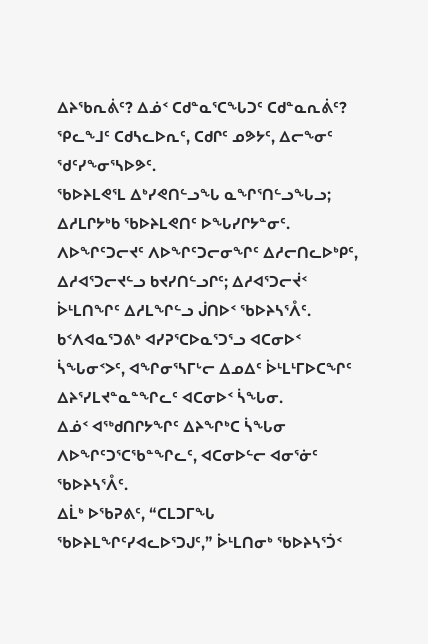ᐃᔨᖃᕆᕖᑦ? ᐃᓅᑉ ᑕᑯᓐᓇᕐᑕᖓᑐᑦ ᑕᑯᓐᓇᕆᕖᑦ?
ᕿᓚᖕᒧᑦ ᑕᑯᓴᓚᐅᕆᑦ, ᑕᑯᒋᑦ ᓄᕗᔭᑦ, ᐃᓕᖕᓂᑦ ᖁᑦᓯᖕᓂᕐᓴᐅᕗᑦ.
ᖃᐅᔨᒪᕙᕐᒪ ᐃᒃᓯᕙᑎᓪᓗᖓ ᓇᖏᕐᑎᓪᓗᖓᓗ; ᐃᓱᒪᒋᔭᒃᑲ ᖃᐅᔨᒪᕙᑎᑦ ᐅᖓᓯᒋᔭᓐᓂᑦ.
ᐱᐅᖏᑦᑐᓕᔪᑦ ᐱᐅᖏᑦᑐᓕᓂᖏᑦ ᐃᓱᓕᑎᓚᐅᒃᑭᑦ, ᐃᓱᐊᕐᑐᓕᔪᓪᓗ ᑲᔪᓯᑎᓪᓗᒋᑦ; ᐃᓱᐊᕐᑐᓕᔫᑉ ᐆᒻᒪᑎᖏᑦ ᐃᓱᒪᖏᓪᓗ ᒎᑎᐅᑉ ᖃᐅᔨᓴᕐᐰᑦ.
ᑲᑉᐱᐊᓇᕐᑐᕕᒃ ᐊᓯᕈᕐᑕᐅᓇᕐᑐᕐᓗ ᐊᑕᓂᐅᑉ ᓵᖓᓂᑉᐳᑦ, ᐊᖏᓂᕐᓴᒥᒡᓕ ᐃᓄᐃᑦ ᐆᒻᒪᒻᒥᐅᑕᖏᑦ ᐃᔨᕐᓯᒪᔪᓐᓇᓐᖏᓚᑦ ᐊᑕᓂᐅᑉ ᓵᖓᓂ.
ᐃᓅᑉ ᐊᖅᑯᑎᒋᔭᖏᑦ ᐃᔨᖏᒃᑕ ᓵᖓᓂ ᐱᐅᖏᑦᑐᕐᑕᖃᓐᖏᓚᑦ, ᐊᑕᓂᐅᓪᓕ ᐊᓂᕐᓃᑦ ᖃᐅᔨᓴᕐᐰᑦ.
ᐃᒫᒃ ᐅᖃᕈᕕᑦ, “ᑕᒪᑐᒥᖓ ᖃᐅᔨᒪᖏᑦᓯᐊᓚᐅᕐᑐᒍᑦ,” ᐆᒻᒪᑎᓂᒃ ᖃᐅᔨᓴᕐᑑᑉ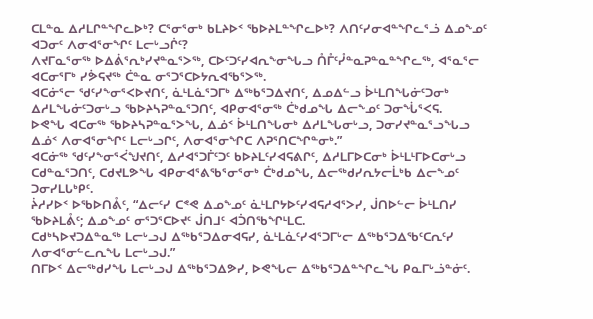ᑕᒪᓐᓇ ᐃᓱᒪᒋᓐᖏᓚᐅᒃ? ᑕᕐᓂᕐᓂᒃ ᑲᒪᔨᐅᑉ ᖃᐅᔨᒪᓐᖏᓚᐅᒃ? ᐱᑎᑦᓯᓂᐊᓐᖏᓚᕐᓘ ᐃᓄᖕᓄᑦ ᐊᑐᓂᑦ ᐱᓂᐊᕐᓂᖏᑦ ᒪᓕᒡᓗᒌᑦ?
ᐱᔪᒥᓇᕐᓂᖅ ᐅᐃᕖᕐᕆᒃᓯᔪᓐᓇᕐᐳᖅ, ᑕᐅᑦᑐᑦᓯᐊᕆᖕᓂᖓᓗ ᑍᒤᑦᓮᓐᓇᕈᓐᓇᓐᖏᓚᖅ, ᐊᕐᓇᕐᓕ ᐊᑕᓂᕐᒥᒃ ᓯᕘᕋᔪᖅ ᑖᓐᓇ ᓂᕐᑐᕐᑕᐅᔭᕆᐊᖃᕐᐳᖅ.
ᐊᑕᓃᕐᓕ ᖁᑦᓯᖕᓂᕐᐸᐅᔪᑎᑦ, ᓈᒻᒪᓈᕐᑐᒥᒃ ᐃᖅᑲᕐᑐᐃᔪᑎᑦ, ᐃᓄᐃᓪᓗ ᐆᒻᒪᑎᖓᓃᑦᑐᓂᒃ ᐃᓱᒪᖓᓃᑦᑐᓂᒡᓗ ᖃᐅᔨᓴᕈᓐᓇᕐᑐᑎᑦ, ᐊᑭᓂᐊᕐᓂᖅ ᑖᒃᑯᓄᖓ ᐃᓕᖕᓄᑦ ᑐᓂᖔᕐᐸᕋ.
ᐅᕙᖓ ᐊᑕᓂᖅ ᖃᐅᔨᓴᕈᓐᓇᕐᐳᖓ, ᐃᓅᑉ ᐆᒻᒪᑎᖓᓂᒃ ᐃᓱᒪᖓᓂᒡᓗ, ᑐᓂᓯᔪᓐᓇᕐᓗᖓᓗ ᐃᓅᑉ ᐱᓂᐊᕐᓂᖏᑦ ᒪᓕᒡᓗᒋᑦ, ᐱᓂᐊᕐᓂᖏᑕ ᐱᕈᕐᑎᑕᖏᓐᓂᒃ.”
ᐊᑕᓃᖅ ᖁᑦᓯᖕᓂᕐᐹᖑᔪᑎᑦ, ᐃᓱᐊᕐᑐᒦᑦᑐᑦ ᑲᐅᔨᒪᑦᓯᐊᕋᕕᒋᑦ, ᐃᓱᒪᒥᐅᑕᓂᒃ ᐆᒻᒪᒻᒥᐅᑕᓂᒡᓗ ᑕᑯᓐᓇᕐᑐᑎᑦ, ᑕᑯᔪᒪᕗᖓ ᐊᑭᓂᐊᕐᕕᖃᕐᓂᕐᓂᒃ ᑖᒃᑯᓄᖓ, ᐃᓕᖅᑯᓯᕆᔭᓕᒫᒃᑲ ᐃᓕᖕᓄᑦ ᑐᓂᓯᒪᒐᒃᑭᑦ.
ᔩᓱᓯᐅᑉ ᐅᖃᐅᑎᕔᑦ, “ᐃᓕᑦᓯ ᑕᕝᕙ ᐃᓄᖕᓄᑦ ᓈᒻᒪᒋᔭᐅᑦᓯᐊᕋᓱᐊᕐᐳᓯ, ᒎᑎᐅᓪᓕ ᐆᒻᒪᑎᓯ ᖃᐅᔨᒪᕔᑦ; ᐃᓄᖕᓄᑦ ᓂᕐᑐᕐᑕᐅᔪᑦ ᒎᑎᒧᑦ ᐊᑑᑎᖃᖏᒻᒪᑕ.
ᑕᑯᒃᓴᐅᔪᑐᐃᓐᓇᖅ ᒪᓕᒡᓗᒍ ᐃᖅᑲᕐᑐᐃᓂᐊᕋᓯ, ᓈᒻᒪᓈᑦᓯᐊᕐᑐᒥᒡᓕ ᐃᖅᑲᕐᑐᐃᖃᑦᑕᕆᑦᓯ ᐱᓂᐊᕐᓂᓪᓚᕆᖓ ᒪᓕᒡᓗᒍ.”
ᑎᒥᐅᑉ ᐃᓕᖅᑯᓯᖓ ᒪᓕᒡᓗᒍ ᐃᖅᑲᕐᑐᐃᕗᓯ, ᐅᕙᖓᓕ ᐃᖅᑲᕐᑐᐃᓐᖏᓚᖓ ᑭᓇᒥᒡᓘᓐᓃᑦ.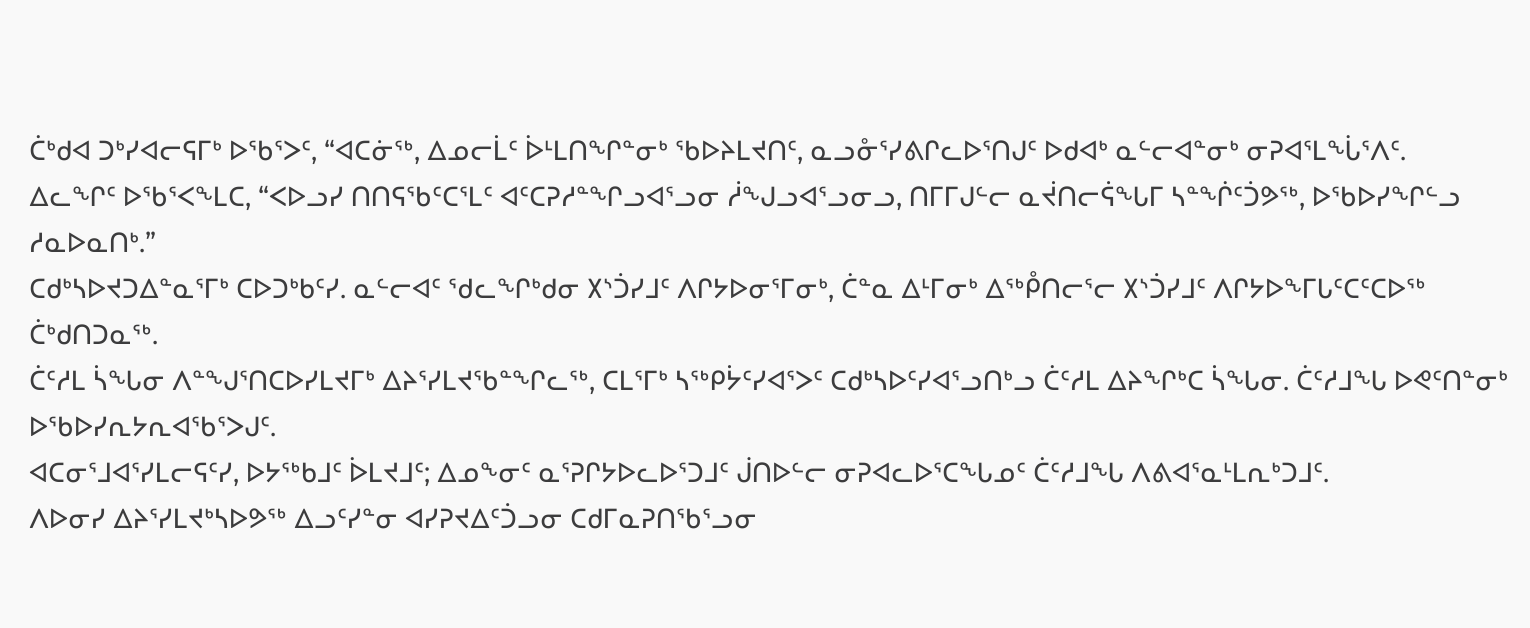ᑖᒃᑯᐊ ᑐᒃᓯᐊᓕᕋᒥᒃ ᐅᖃᕐᐳᑦ, “ᐊᑕᓃᖅ, ᐃᓄᓕᒫᑦ ᐆᒻᒪᑎᖏᓐᓂᒃ ᖃᐅᔨᒪᔪᑎᑦ, ᓇᓗᓁᕐᓯᕕᒋᓚᐅᕐᑎᒍᑦ ᐅᑯᐊᒃ ᓇᓪᓕᐊᓐᓂᒃ ᓂᕈᐊᕐᒪᖔᕐᐱᑦ.
ᐃᓚᖏᑦ ᐅᖃᕐᐸᖕᒪᑕ, “ᐸᐅᓗᓯ ᑎᑎᕋᖃᑦᑕᕐᒪᑦ ᐊᑦᑕᕈᓱᓐᖏᓗᐊᕐᓗᓂ ᓲᖑᓗᐊᕐᓗᓂᓗ, ᑎᒥᒥᒍᓪᓕ ᓇᔫᑎᓕᕌᖓᒥ ᓴᓐᖐᑦᑑᕗᖅ, ᐅᖃᐅᓯᖏᓪᓗ ᓱᓇᐅᓇᑎᒃ.”
ᑕᑯᒃᓴᐅᔪᑐᐃᓐᓇᕐᒥᒃ ᑕᐅᑐᒃᑲᑦᓯ. ᓇᓪᓕᐊᑦ ᖁᓚᖏᒃᑯᓂ ᙭ᔅᑑᓯᒧᑦ ᐱᒋᔭᐅᓂᕐᒥᓂᒃ, ᑖᓐᓇ ᐃᒻᒥᓂᒃ ᐃᖅᑬᑎᓕᕐᓕ ᙭ᔅᑑᓯᒧᑦ ᐱᒋᔭᐅᖕᒥᒐᑦᑕᑦᑕᐅᖅ ᑖᒃᑯᑎᑐᓇᖅ.
ᑖᑦᓱᒪ ᓵᖓᓂ ᐱᓐᖑᕐᑎᑕᐅᓯᒪᔪᒥᒃ ᐃᔨᕐᓯᒪᔪᖃᓐᖏᓚᖅ, ᑕᒪᕐᒥᒃ ᓴᖅᑭᔮᑦᓯᐊᕐᐳᑦ ᑕᑯᒃᓴᐅᑦᓯᐊᕐᓗᑎᒃᓗ ᑖᑦᓱᒪ ᐃᔨᖏᒃᑕ ᓵᖓᓂ. ᑖᑦᓱᒧᖓ ᐅᕙᑦᑎᓐᓂᒃ ᐅᖃᐅᓯᕆᔭᕆᐊᖃᕐᐳᒍᑦ.
ᐊᑕᓂᕐᒧᐊᕐᓯᒪᓕᕋᑦᓯ, ᐅᔭᖅᑲᒧᑦ ᐆᒪᔪᒧᑦ; ᐃᓄᖕᓂᑦ ᓇᕐᕈᒋᔭᐅᓚᐅᕐᑐᒧᑦ ᒎᑎᐅᓪᓕ ᓂᕈᐊᓚᐅᕐᑕᖓᓄᑦ ᑖᑦᓱᒧᖓ ᐱᕕᐊᕐᓇᒻᒪᕆᒃᑐᒧᑦ.
ᐱᐅᓂᓯ ᐃᔨᕐᓯᒪᔪᒃᓴᐅᕗᖅ ᐃᓗᑦᓯᓐᓂ ᐊᓯᕈᔪᐃᑦᑑᓗᓂ ᑕᑯᒥᓇᕈᑎᖃᕐᓗᓂ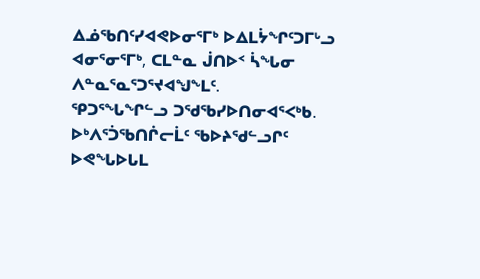ᐃᓅᖃᑎᑦᓯᐊᕙᐅᓂᕐᒥᒃ ᐅᐃᒪᔮᖏᑦᑐᒥᒡᓗ ᐊᓂᕐᓂᕐᒥᒃ, ᑕᒪᓐᓇ ᒎᑎᐅᑉ ᓵᖓᓂ ᐱᓐᓇᕐᓇᕐᑐᕐᔪᐊᖑᖕᒪᑦ.
ᕿᑐᕐᖓᖏᓪᓗ ᑐᖁᖃᓯᐅᑎᓂᐊᕐᐸᒃᑲ. ᐅᒃᐱᕐᑑᖃᑎᒌᓕᒫᑦ ᖃᐅᔨᖁᓪᓗᒋᑦ ᐅᕙᖓᐅᒐᒪ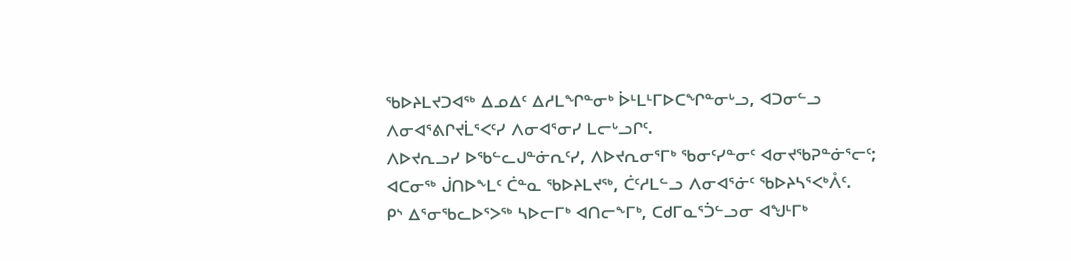ᖃᐅᔨᒪᔪᑐᐊᖅ ᐃᓄᐃᑦ ᐃᓱᒪᖏᓐᓂᒃ ᐆᒻᒪᒻᒥᐅᑕᖏᓐᓂᒡᓗ, ᐊᑐᓂᓪᓗ ᐱᓂᐊᕐᕕᒋᔪᒫᕐᐸᑦᓯ ᐱᓂᐊᕐᓂᓯ ᒪᓕᒡᓗᒋᑦ.
ᐱᐅᔪᕆᓗᓯ ᐅᖃᓪᓚᒍᓐᓃᕆᑦᓯ, ᐱᐅᔪᕆᓂᕐᒥᒃ ᖃᓂᑦᓯᓐᓂᑦ ᐊᓂᔪᖃᕈᓐᓃᕐᓕᑦ; ᐊᑕᓂᖅ ᒎᑎᐅᖕᒪᑦ ᑖᓐᓇ ᖃᐅᔨᒪᔪᖅ, ᑖᑦᓱᒪᓪᓗ ᐱᓂᐊᕐᓃᑦ ᖃᐅᔨᓴᕐᐸᒃᐰᑦ.
ᑭᔅ ᐃᕐᓂᖃᓚᐅᕐᐳᖅ ᓴᐅᓕᒥᒃ ᐊᑎᓕᖕᒥᒃ, ᑕᑯᒥᓇᕐᑑᓪᓗᓂ ᐊᖑᒻᒥᒃ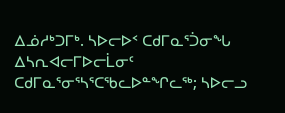ᐃᓅᓱᒃᑐᒥᒃ. ᓴᐅᓕᐅᑉ ᑕᑯᒥᓇᕐᑑᓂᖓ ᐃᓴᕆᐊᓕᒥᐅᓕᒫᓂᑦ ᑕᑯᒥᓇᕐᓂᕐᓴᕐᑕᖃᓚᐅᓐᖏᓚᖅ; ᓴᐅᓕᓗ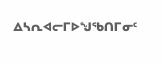ᐃᓴᕆᐊᓕᒥᐅᖑᖃᑎᒥᓂᑦ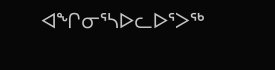ᐊᖏᓂᕐᓴᐅᓚᐅᕐᐳᖅ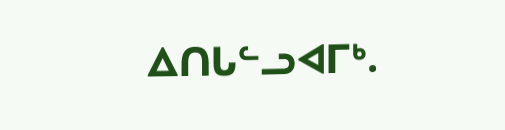ᐃᑎᒐᓪᓗᐊᒥᒃ.